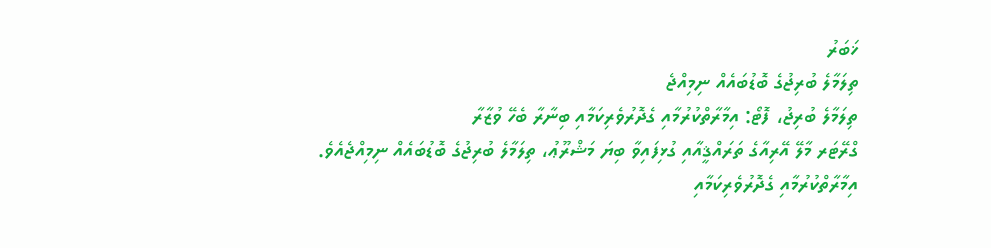ޚަބަރު
ތިލަމާލެ ބުރިޖުގެ ބޮޑުބައެއް ނިމިއްޖެ
ތިލަމާލެ ބުރިޖު، ފޮޓޯ: އިމާރާތްކުރުމާއި ގެދޮރުވެރިކަމާއި ބިނާރާ ބެހޭ ވުޒާރާ
ގްރޭޓަރ މާލޭ އޭރިއާގެ ތަރައްޤީއާއި ގުޅިފައިވާ ބިޔަ މަޝްރޫޢު، ތިލަމާލެ ބުރިޖުގެ ބޮޑުބައެއް ނިމިއްޖެއެވެ.
އިމާރާތްކުރުމާއި ގެދޮރުވެރިކަމާއި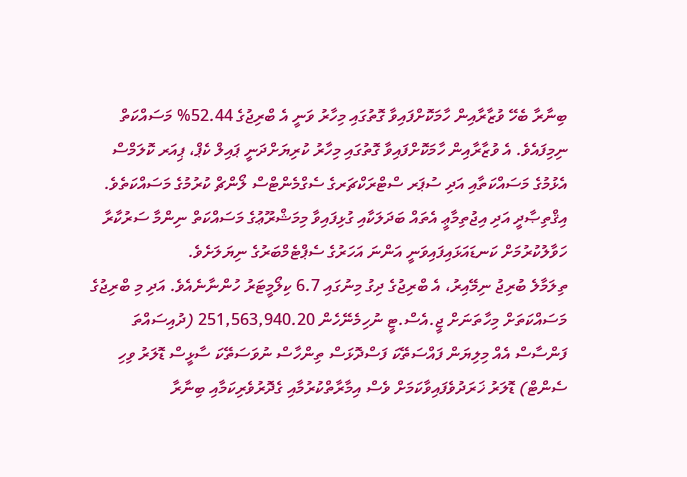ބިނާރާ ބެހޭ ވުޒާރާއިން ހާމަކޮށްފައިވާ ގޮތުގައި މިހާރު ވަނީ އެ ބްރިޖުގެ 52.44% މަސައްކަތް ނިމިފައެވެ. އެ ވުޒާރާއިން ހާމަކޮށްފައިވާ ގޮތުގައި މިހާރު ކުރިޔަށްދަނީ ޕައިލް ކެޕް، ޕިއަރ ކޮލަމްސް އެޅުމުގެ މަސައްކަތާއި އަދި ސުޕަރ ސްޓްރަކްޗަރގެ ސެގްމެންޓްސް ލޯންޗް ކުރުމުގެ މަސައްކަތެވެ.
އިޤްތިޞާދީ އަދި އިޖުތިމާޢީ އެތައް ބަދަލަކާއި ގުޅިފައިވާ މިމަޝްރޫޢުގެ މަސައްކަތް ނިންމާ ސަރުކާރާ ހަވާލުކުރުމަށް ކަނޑައަޅައިފައިވަނީ އަންނަ އަހަރުގެ ސެޕްޓެމްބަރުގެ ނިޔަލަށެވެ.
ތިލަމާލެ ބުރިޖު ނިމޭއިރު، އެ ބްރިޖުގެ ދިގު މިނުގައި 6.7 ކިލޯމީޓަރު ހުންނާނެއެވެ. އަދި މި ބްރިޖުގެ މަސައްކަތަށް މިހާތަނަށް ޖީ.އެސް.ޓީ ނުހިމެނޭހެން 251,563,940.20 (ދުއިސައްތަ ފަންސާސް އެއް މިލިޔަން ފައްސަތޭކަ ފަސްދޮޅަސް ތިންހާސް ނުވަސަތޭކަ ސާޅީސް ޑޮލަރު ވިހި ސެންޓް) ޑޮލަރު ޚަރަދުވެފައިވާކަމަށް ވެސް އިމާރާތްކުރުމާއި ގެދޮރުވެރިކަމާއި ބިނާރާ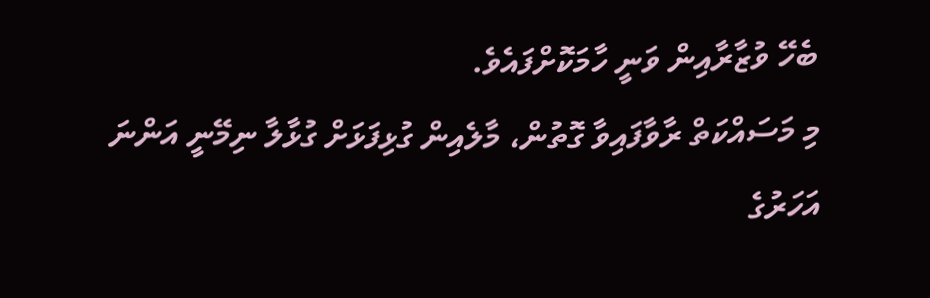ބެހޭ ވުޒާރާއިން ވަނީ ހާމަކޮށްފައެވެ.
މި މަސައްކަތް ރާވާފައިވާ ގޮތުން، މާލެއިން ގުޅިފަޅަށް ގުޅާލާ ނިމޭނީ އަންނަ އަހަރުގެ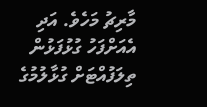މާރިޗު މަހެވެ. އަދި އެއަށްފަހު ގުޅުފަޅުން ތިލަފުއްޓަށް ގުޅާލުމުގެ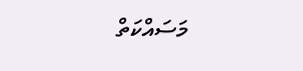މަސައްކަތް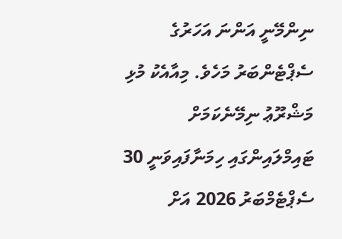ނިންމޭނީ އަންނަ އަހަރުގެ ސެޕްޓެންބަރު މަހެވެ. މިއާއެކު މުޅި މަޝްރޫޢު ނިމޭނެކަމަށް ޓައިމްލައިންގައި ހިމަނާފައިވަނީ 30 ސެޕްޓެމްބަރު 2026 އަށް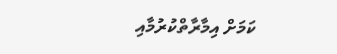ކަމަށް އިމާރާތްކުރުމާއި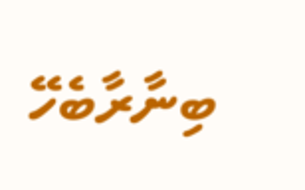ބިނާރާބެހޭ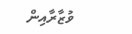ވުޒާރާއިން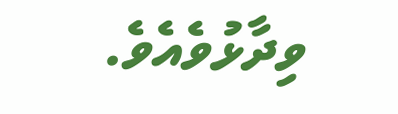ވިދާޅުވެއެވެ.